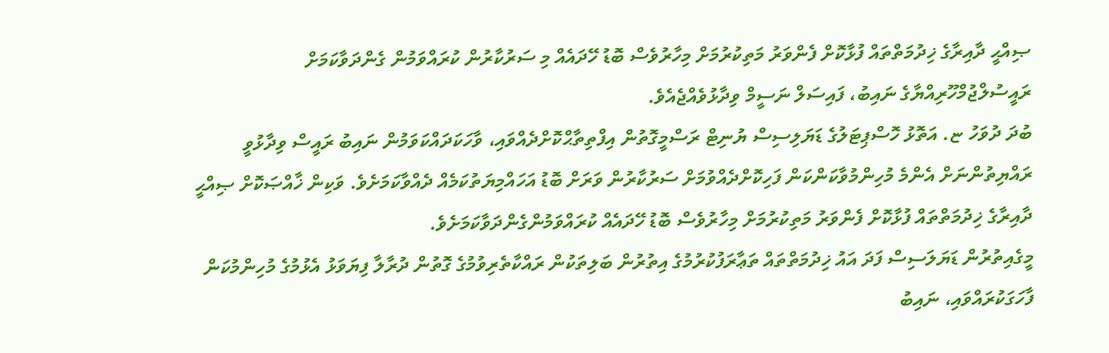ޞިއްޙީ ދާއިރާގެ ޚިދުމަތްތައް ފުޅާކޮށް ފެންވަރު މަތިކުރުމަށް މިހާރުވެސް ބޮޑު ހޭދައެއް މި ސަރުކާރުން ކުރައްވަމުން ގެންދަވާކަމަށް ރައީސުލްޖުމްހޫރިއްޔާގެ ނައިބު، ފައިސަލް ނަސީމް ވިދާޅުވެއްޖެއެވެ.
ބުދަ ދުވަހު ޏ. އަތޮޅު ހޮސްޕިޓަލުގެ ޑަޔަލިސިސް ޔުނިޓް ރަސްމީގޮތުން އިފްތިތާޙްކޮށްދެއްވައި، ވާހަކަދައްކަވަމުން ނައިބު ރައީސް ވިދާޅުވީ ރައްޔިތުންނަށް އެންމެ މުހިންމުވާކަންކަން ފަހިކޮށްދެއްވުމަށް ސަރުކާރުން ވަރަށް ބޮޑު އަހައްމިޔަތުކަމެއް ދެއްވާކަމަށެވެ. ވަކިން ޚާއްޞަކޮށް ޞިއްޙީ ދާއިރާގެ ޚިދުމަތްތައް ފުޅާކޮށް ފެންވަރު މަތިކުރުމަށް މިހާރުވެސް ބޮޑު ހޭދައެއް ކުރައްވަމުންގެންދަވާކަމަށެވެ.
މީގެއިތުރުން ޑަޔަލަސިސް ފަދަ އައު ޚިދުމަތްތައް ތަޢާރަފުކުރުމުގެ އިތުރުން ބަލިތަކުން ރައްކާތެރިވުމުގެ ގޮތުން ދުރާލާ ފިޔަވަޅު އެޅުމުގެ މުހިންމުކަން ފާހަގަކުރައްވައި، ނައިބު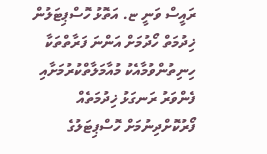ރައީސް ވަނީ ޏ. އަތޮޅު ހޮސްޕިޓަލުން ޚިދުމަތް ހޯދުމަށް އަންނަ ފަރާތްތަކާ ހިނިތުންވުމާއެކު މުއާމަލާތްކުރުމަށާއި ފެންވަރު ރަނގަޅު ޚިދުމަތެއް ފޯރުކޮށްދިނުމަށް ހޮސްޕިޓަލުގެ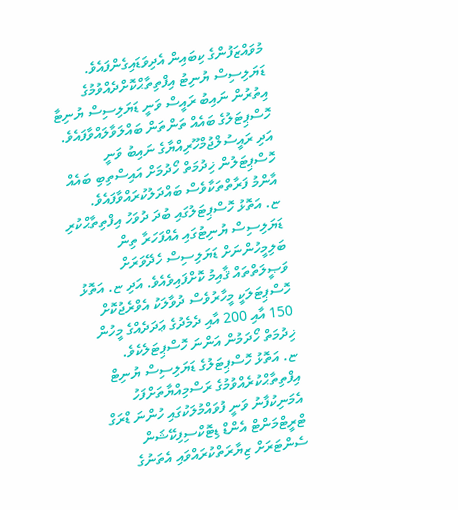މުވައްޒަފުންގެ ކިބައިން އެދިވަޑައިގެންފައެވެ.
ޑަޔަލިސިސް ޔުނިޓު އިފްތިތާޙްކޮށްދެއްވުމުގެ އިތުރުން ނައިބު ރައީސް ވަނީ ޑަޔަލިސިސް ޔުނިޓާ ހޮސްޕިޓަލުގެ ބައެއް ތަންތަން ބައްލަވާލައްވާފައެވެ. އަދި ރައީސުލްޖުމްހޫރިއްޔާގެ ނައިބު ވަނީ ހޮސްޕިޓަލުން ޚިދުމަތް ހޯދުމަށް އައިސްތިބި ބައެއް އާންމު ފަރާތްތަކާވެސް ބައްދަލުކުރައްވާފައެވެ.
ޏ. އަތޮޅު ހޮސްޕިޓަލުގައި ބުދަ ދުވަހު އިފްތިތާޙްކުރި ޑަޔަލިސިސް ޔުނިޓުގައި އެއްފަހަރާ ތިން ބަލިމީހުންނަށް ޑަޔަލިސިސް ހެދޭވަރަށް ވަޞީލަތްތައް ޤާއިމު ކޮށްފައިވެއެވެ. އަދި ޏ. އަތޮޅު ހޮސްޕިޓަލަކީ މީހާރުވެސް ދުވާލަކު އެވްރެޖުކޮށް 150 އާއި 200 އާއި ދެމެދުގެ ޢަދަދެއްގެ މީހުން ޚިދުމަތް ހޯދަމުން އަންނަ ހޮސްޕިޓަލެކެވެ.
ޏ. އަތޮޅު ހޮސްޕިޓަލުގެ ޑަޔަލިސިސް ޔުނިޓް އިފްތިތާޙްކުރެއްވުމުގެ ރަސްމިއްޔާތަށްފަހު އެމަނިކުފާނު ވަނީ ފުވައްމުލަކުގައި ހުންނަ ޑްރަގް ޓްރީޓްމަންޓް އެންޑް ޑިޓޮކްސިފިކޭޝަން ސެންޓަރަށް ޒިޔާރަތްކުރައްވައި އެތަނުގެ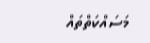މަސައްކަތްތައް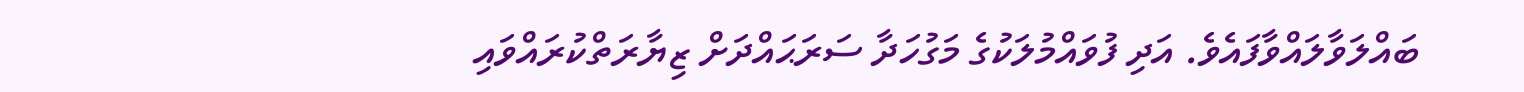ބައްލަވާލައްވާފައެވެ. އަދި ފުވައްމުލަކުގެ މަގުހަދާ ސަރަޙައްދަށް ޒިޔާރަތްކުރައްވައި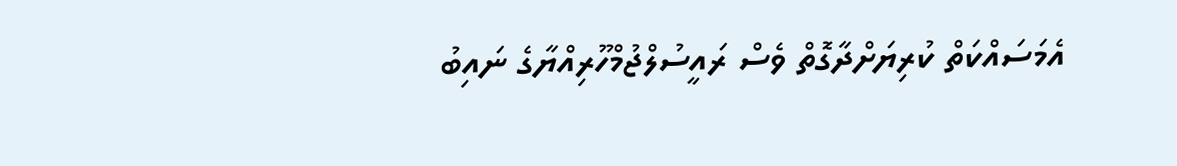އެމަސައްކަތް ކުރިޔަށްދާގޮތް ވެސް ރައީސުލްޖުމްހޫރިއްޔާގެ ނައިބު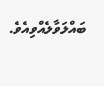ބައްލަވާލެއްވިއެވެ.